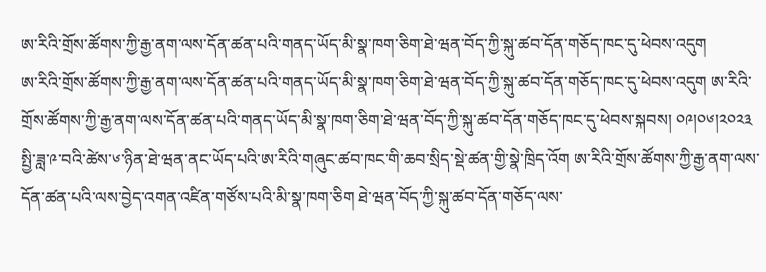ཨ་རིའི་གྲོས་ཚོགས་ཀྱི་རྒྱ་ནག་ལས་དོན་ཚན་པའི་གནད་ཡོད་མི་སྣ་ཁག་ཅིག་ཐེ་ཝན་བོད་ཀྱི་སྐུ་ཚབ་དོན་གཅོད་ཁང་དུ་ཕེབས་འདུག
ཨ་རིའི་གྲོས་ཚོགས་ཀྱི་རྒྱ་ནག་ལས་དོན་ཚན་པའི་གནད་ཡོད་མི་སྣ་ཁག་ཅིག་ཐེ་ཝན་བོད་ཀྱི་སྐུ་ཚབ་དོན་གཅོད་ཁང་དུ་ཕེབས་འདུག ཨ་རིའི་གྲོས་ཚོགས་ཀྱི་རྒྱ་ནག་ལས་དོན་ཚན་པའི་གནད་ཡོད་མི་སྣ་ཁག་ཅིག་ཐེ་ཝན་བོད་ཀྱི་སྐུ་ཚབ་དོན་གཅོད་ཁང་དུ་ཕེབས་སྐབས། ༠༩།༠༦།༢༠༢༣
སྤྱི་ཟླ་༩་བའི་ཚེས་༦་ཉིན་ཐེ་ཝན་ནང་ཡོད་པའི་ཨ་རིའི་གཞུང་ཚབ་ཁང་གི་ཆབ་སྲིད་སྡེ་ཚན་གྱི་སྣེ་ཁྲིད་འོག ཨ་རིའི་གྲོས་ཚོགས་ཀྱི་རྒྱ་ནག་ལས་དོན་ཚན་པའི་ལས་བྱེད་འགན་འཛིན་གཙོས་པའི་མི་སྣ་ཁག་ཅིག ཐེ་ཝན་བོད་ཀྱི་སྐུ་ཚབ་དོན་གཅོད་ལས་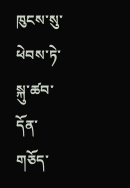ཁུངས་སུ་ཕེབས་ཏེ་སྐུ་ཚབ་དོན་གཅོད་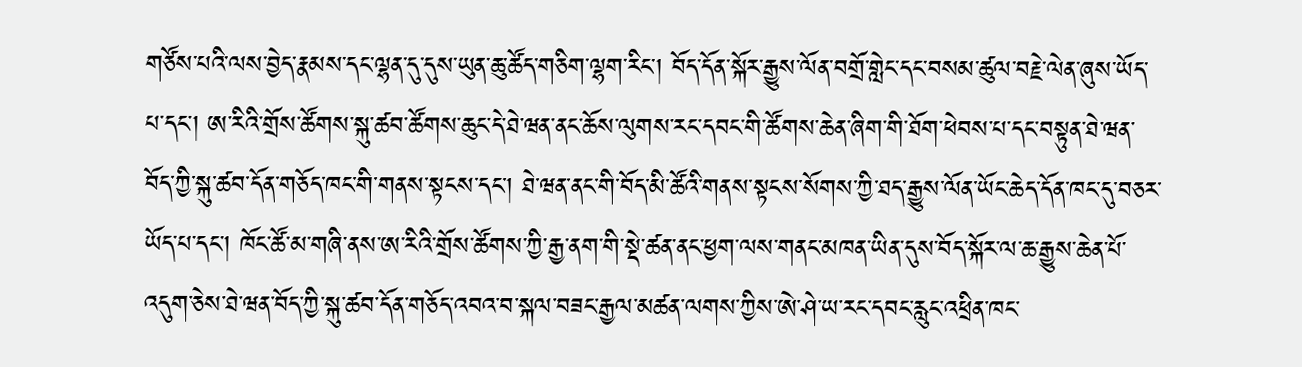གཙོས་པའི་ལས་བྱེད་རྣམས་དང་ལྷན་དུ་དུས་ཡུན་ཆུ་ཚོད་གཅིག་ལྷག་རིང་། བོད་དོན་སྐོར་རྒྱུས་ལོན་བགྲོ་གླེང་དང་བསམ་ཚུལ་བརྗེ་ལེན་ཞུས་ཡོད་པ་དང་། ཨ་རིའི་གྲོས་ཚོགས་སྐུ་ཚབ་ཚོགས་ཆུང་དེ་ཐེ་ཝན་ནང་ཆོས་ལུགས་རང་དབང་གི་ཚོགས་ཆེན་ཞིག་གི་ཐོག་ཕེབས་པ་དང་བསྟུན་ཐེ་ཝན་བོད་ཀྱི་སྐུ་ཚབ་དོན་གཅོད་ཁང་གི་གནས་སྟངས་དང་། ཐེ་ཝན་ནང་གི་བོད་མི་ཚོའི་གནས་སྟངས་སོགས་ཀྱི་ཐད་རྒྱུས་ལོན་ཡོང་ཆེད་དོན་ཁང་དུ་བཅར་ཡོད་པ་དང་། ཁོང་ཚོ་མ་གཞི་ནས་ཨ་རིའི་གྲོས་ཚོགས་ཀྱི་རྒྱ་ནག་གི་སྡེ་ཚན་ནང་ཕྱག་ལས་གནང་མཁན་ཡིན་དུས་བོད་སྐོར་ལ་ཆ་རྒྱུས་ཆེན་པོ་འདུག་ཅེས་ཐེ་ཝན་བོད་ཀྱི་སྐུ་ཚབ་དོན་གཅོད་འབའ་བ་སྐལ་བཟང་རྒྱལ་མཚན་ལགས་ཀྱིས་ཨེ་ཤེ་ཡ་རང་དབང་རླུང་འཕྲིན་ཁང་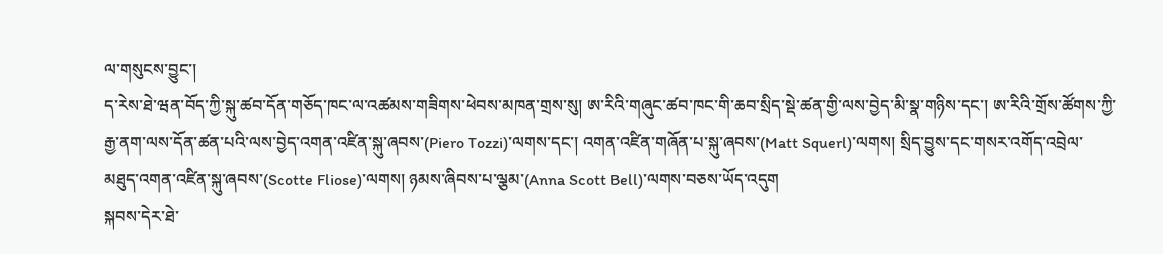ལ་གསུངས་བྱུང་།
ད་རེས་ཐེ་ཝན་བོད་ཀྱི་སྐུ་ཚབ་དོན་གཅོད་ཁང་ལ་འཚམས་གཟིགས་ཕེབས་མཁན་གྲས་སུ། ཨ་རིའི་གཞུང་ཚབ་ཁང་གི་ཆབ་སྲིད་སྡེ་ཚན་གྱི་ལས་བྱེད་མི་སྣ་གཉིས་དང་། ཨ་རིའི་གྲོས་ཚོགས་ཀྱི་རྒྱ་ནག་ལས་དོན་ཚན་པའི་ལས་བྱེད་འགན་འཛིན་སྐུ་ཞབས་(Piero Tozzi)་ལགས་དང་། འགན་འཛིན་གཞོན་པ་སྐུ་ཞབས་(Matt Squerl)་ལགས། སྲིད་བྱུས་དང་གསར་འགོད་འབྲེལ་མཐུད་འགན་འཛིན་སྐུ་ཞབས་(Scotte Fliose)་ལགས། ཉམས་ཞིབས་པ་ལྕམ་(Anna Scott Bell)་ལགས་བཅས་ཡོད་འདུག
སྐབས་དེར་ཐེ་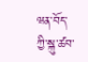ཝན་བོད་ཀྱི་སྐུ་ཚབ་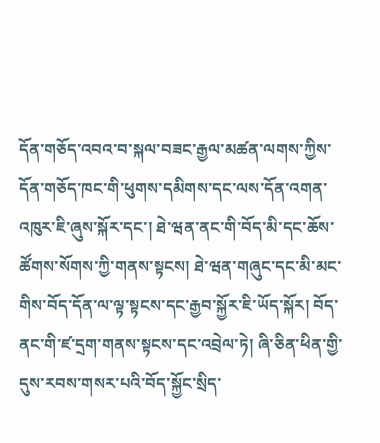དོན་གཅོད་འབའ་བ་སྐལ་བཟང་རྒྱལ་མཚན་ལགས་ཀྱིས་དོན་གཅོད་ཁང་གི་ཕུགས་དམིགས་དང་ལས་དོན་འགན་འཁུར་ཇི་ཞུས་སྐོར་དང་། ཐེ་ཝན་ནང་གི་བོད་མི་དང་ཆོས་ཚོགས་སོགས་ཀྱི་གནས་སྟངས། ཐེ་ཝན་གཞུང་དང་མི་མང་གིས་བོད་དོན་ལ་ལྟ་སྟངས་དང་རྒྱབ་སྐྱོར་ཇི་ཡོད་སྐོར། བོད་ནང་གི་ཛ་དྲག་གནས་སྟངས་དང་འབྲེལ་ཏེ། ཞི་ཅིན་ཕིན་གྱི་དུས་རབས་གསར་པའི་བོད་སྐྱོང་སྲིད་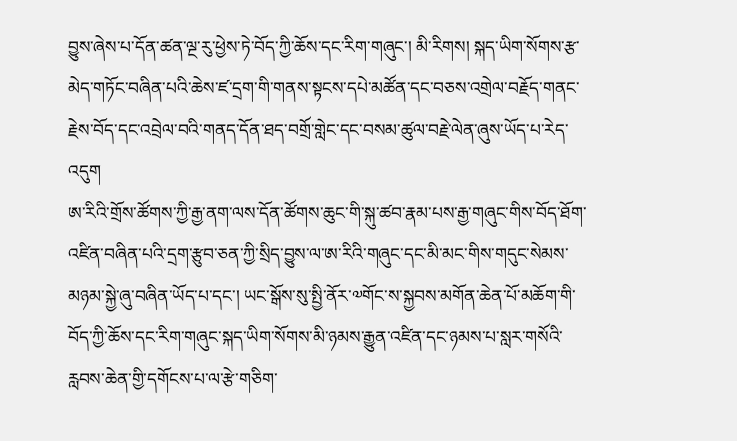བྱུས་ཞེས་པ་དོན་ཚན་ལྔ་རུ་ཕྱེས་ཏེ་བོད་ཀྱི་ཆོས་དང་རིག་གཞུང་། མི་རིགས། སྐད་ཡིག་སོགས་རྩ་མེད་གཏོང་བཞིན་པའི་ཆེས་ཛ་དྲག་གི་གནས་སྟངས་དཔེ་མཚོན་དང་བཅས་འགྲེལ་བརྗོད་གནང་རྗེས་བོད་དང་འབྲེལ་བའི་གནད་དོན་ཐད་བགྲོ་གླེང་དང་བསམ་ཚུལ་བརྗེ་ལེན་ཞུས་ཡོད་པ་རེད་འདུག
ཨ་རིའི་གྲོས་ཚོགས་ཀྱི་རྒྱ་ནག་ལས་དོན་ཚོགས་ཆུང་གི་སྐུ་ཚབ་རྣམ་པས་རྒྱ་གཞུང་གིས་བོད་ཐོག་འཛིན་བཞིན་པའི་དྲག་རྩུབ་ཅན་ཀྱི་སྲིད་བྱུས་ལ་ཨ་རིའི་གཞུང་དང་མི་མང་གིས་གདུང་སེམས་མཉམ་སྐྱེ་ཞུ་བཞིན་ཡོད་པ་དང་། ཡང་སྒོས་སུ་སྤྱི་ནོར་༧གོང་ས་སྐྱབས་མགོན་ཆེན་པོ་མཆོག་གི་བོད་ཀྱི་ཆོས་དང་རིག་གཞུང་སྐད་ཡིག་སོགས་མི་ཉམས་རྒྱུན་འཛིན་དང་ཉམས་པ་སླར་གསོའི་རླབས་ཆེན་གྱི་དགོངས་པ་ལ་རྩེ་གཅིག་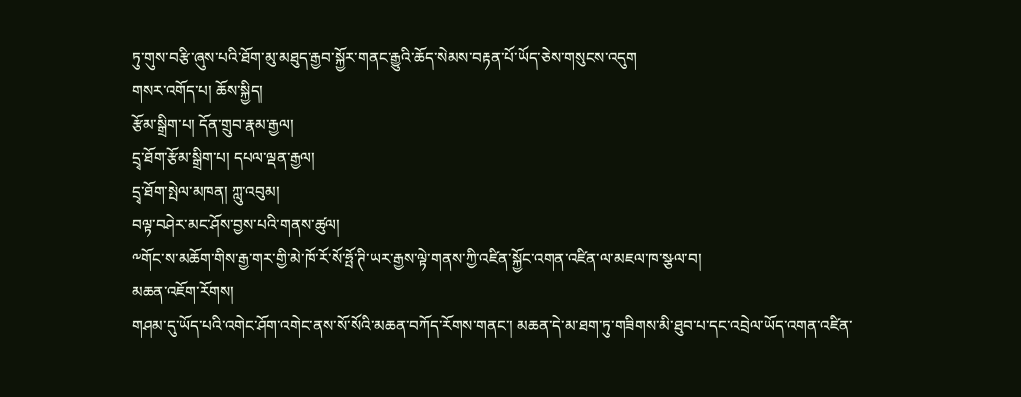ཏུ་གུས་བརྩི་ཞུས་པའི་ཐོག་མུ་མཐུད་རྒྱབ་སྐྱོར་གནང་རྒྱུའི་ཆོད་སེམས་བརྟན་པོ་ཡོད་ཅེས་གསུངས་འདུག
གསར་འགོད་པ། ཆོས་སྐྱིད།
རྩོམ་སྒྲིག་པ། དོན་གྲུབ་རྣམ་རྒྱལ།
དྲྭ་ཐོག་རྩོམ་སྒྲིག་པ། དཔལ་ལྡན་རྒྱལ།
དྲྭ་ཐོག་སྤེལ་མཁན། ཀླུ་འབུམ།
བལྟ་བཤེར་མང་ཤོས་བྱས་པའི་གནས་ཚུལ།
༸གོང་ས་མཆོག་གིས་རྒྱ་གར་གྱི་མེ་ཁོ་རོ་སོ་ཧྤོ་ཊི་ཡར་རྒྱས་ལྟེ་གནས་ཀྱི་འཛིན་སྐྱོང་འགན་འཛིན་ལ་མཇལ་ཁ་སྩལ་བ།
མཆན་འཇོག་རོགས།
གཤམ་དུ་ཡོད་པའི་འགེང་ཤོག་འགེང་ནས་སོ་སོའི་མཆན་བཀོད་རོགས་གནང་། མཆན་དེ་མ་ཐག་ཏུ་གཟིགས་མི་ཐུབ་པ་དང་འབྲེལ་ཡོད་འགན་འཛིན་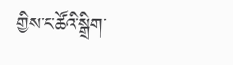གྱིས་ང་ཚོའི་སྒྲིག་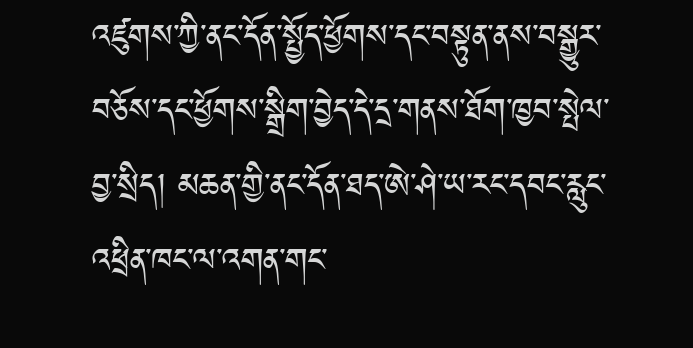འཛུགས་ཀྱི་ནང་དོན་སྤྱོད་ཕྱོགས་དང་བསྟུན་ནས་བསྒྱུར་བཅོས་དང་ཕྱོགས་སྒྲིག་བྱེད་དེ་དྲ་གནས་ཐོག་ཁྱབ་སྤེལ་བྱ་སྲིད། མཆན་གྱི་ནང་དོན་ཐད་ཨེ་ཤེ་ཡ་རང་དབང་རླུང་འཕྲིན་ཁང་ལ་འགན་གང་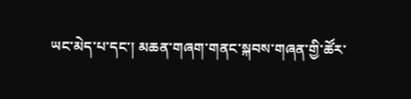ཡང་མེད་པ་དང་། མཆན་གཞག་གནང་སྐབས་གཞན་གྱི་ཚོར་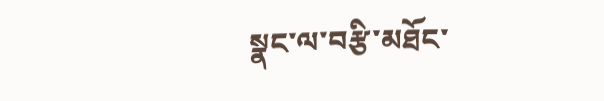སྣང་ལ་བརྩི་མཐོང་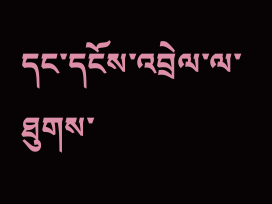དང་དངོས་འབྲེལ་ལ་ཐུགས་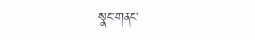སྣང་གནང་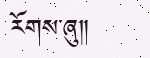རོགས་ཞུ༎